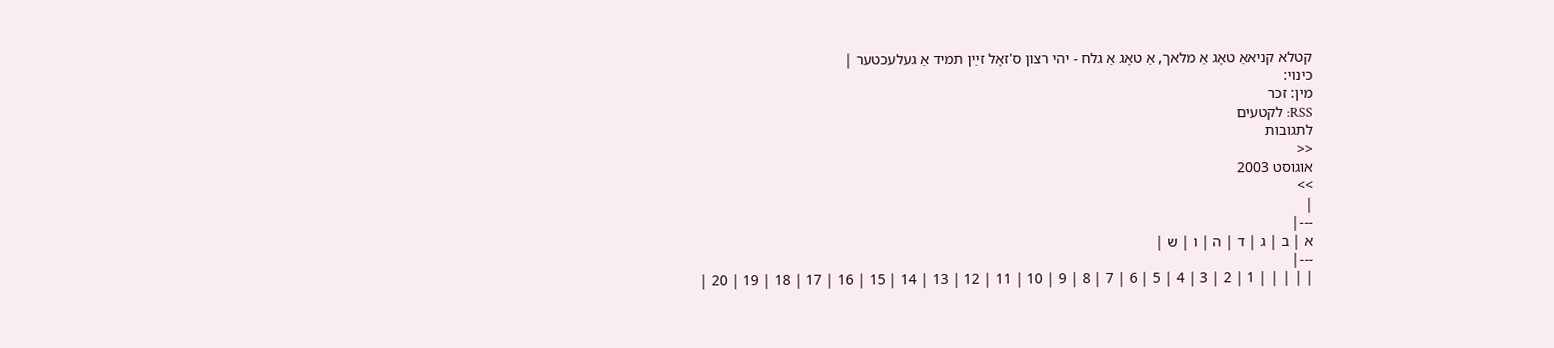קטלא קניאאַ טאָג אַ מלאך, אַ טאָג אַ גלח - יהי רצון ס'זאָל זײַן תמיד אַ געלעכטער |
כינוי:
מין: זכר
RSS: לקטעים
לתגובות
<<
אוגוסט 2003
>>
|
---|
א | ב | ג | ד | ה | ו | ש |
---|
| | | | | 1 | 2 | 3 | 4 | 5 | 6 | 7 | 8 | 9 | 10 | 11 | 12 | 13 | 14 | 15 | 16 | 17 | 18 | 19 | 20 |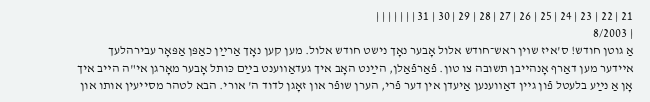21 | 22 | 23 | 24 | 25 | 26 | 27 | 28 | 29 | 30 | 31 | | | | | | |
| 8/2003
אַ גוטן חודש! ס'איז שױן ראש־חודש אלול אָבער נאָך נישט חודש אלול. מען קען נאָך אַרײַן כאַפּן אַפּאָר עבירהלעך אײדער מען דאַרף אָנהײבן תשובה צו טון. פֿאַרפֿאַלן, הײַנט האָב איך געדאַװענט בײַם כּותל אָבער מאָרגן אי"ה הײב איך אָן אַ נײַע בלעטל פֿון גײן דאַװענען אַיעדן אין דער פֿרי, הערן שופֿר און זאָגן לדוד ה' אורי. הבא לטהר מסייעין אותו און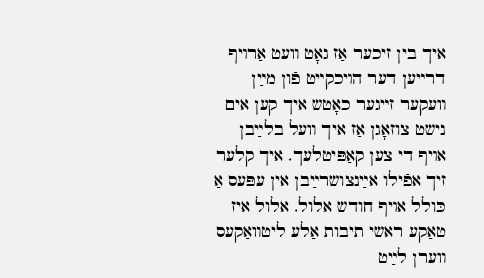איך בין זיכער אַז גאָט װעט אַרױף דרײען דער הױכקײט פֿון מײַן װעקער זײגער כאָטש איך קען אים נישט צוזאָגן אַז איך װעל בלײַבן אױף די צען קאַפּיטלעך. איך קלער זיך אפֿילו אײַנצושרײַבן אין עפּעס אַ כּולל אױף חודש אלול. אלול איז טאַקע ראשי תיבות אַלע ליטװאַקעס װערן לײַט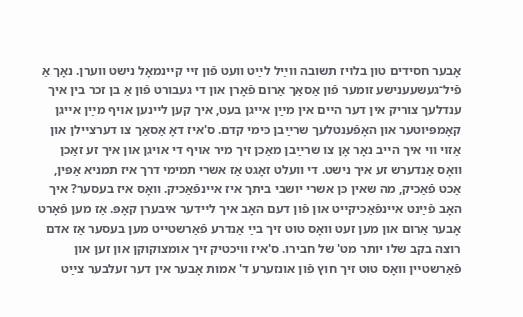אָבער חסידים טון בלױז תשובה װײַל לײַט װעט פֿון זײ קײנמאָל נישט װערן. נאָך אַ פֿיל־געשעענישע זומער פֿון אַסאַך אַרום פֿאָרן און די געבורט פֿון אַ בן זכר בין איך ענדלעך צוריק אין דער הײם אין מײַן אײגן בעט, איך קען לײנען אױף מײַן אײגן קאָמפּיוטער און האָפֿענטלעך שרײַבן כּימי קדם. ס'איז דאָ אַסאַך צו דערצײלן און אַזױ װי איך הײב נאָר אָן צו שרײַבן מאַכן זיך מיר אױף די אױגן און איך זע זאַכן װאָס אַנדערש זע איך נישט. די װעלט זאָגט אַז אשרי תמימי דרך איז תמניא אַפּין, אַכט פֿאַכיק, מה שאין כּן אשרי יושבי ביתך איז אײנפֿאַכיק. װאָס איז בעסער? איך האָב פֿײַנט אײנפֿאַכיקײט און פֿון דעם האָב איך לײדער איבערן קאָפּ. אַז מען פֿאָרט אָבער אַרום און מען זעט װאָס טוט זיך בײַ אַנדרע פֿאַרשטײט מען בעסער אַז אדם רוצה בקב שלו יותר מט' של חבירו. ס'איז װיכטיק זיך אומצוקוקן און זען און פֿאַרשטײן װאָס טוט זיך חוץ פֿון אונזערע ד' אמות אָבער אין דער זעלבער צײַט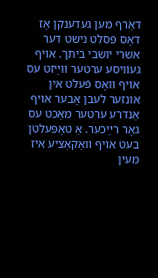דאַרף מען געדענקן אַז דאָס פּסלט נישט דער אשרי יושבי ביתך. אױף געװיסע ערטער װײַזט עס אױף װאָס פֿעלט אין אונזער לעבן אָבער אױף אַנדרע ערטער מאַכט עס גאָר רײַכער. אַ טאָפּעלטן בעט אױף װאַקאַציע איז מעין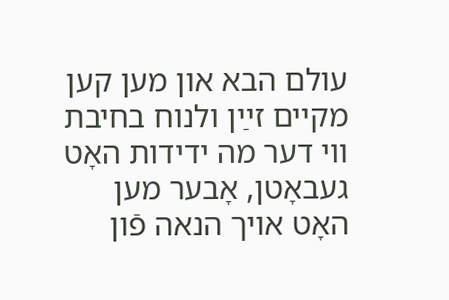עולם הבא און מען קען מקיים זײַן ולנוח בחיבת װי דער מה ידידות האָט געבאָטן, אָבער מען האָט אױך הנאה פֿון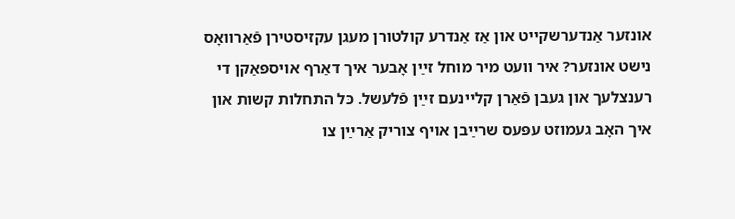אונזער אַנדערשקײט און אַז אַנדרע קולטורן מעגן עקזיסטירן פֿאַרװאָס נישט אונזער? איר װעט מיר מוחל זײַן אָבער איך דאַרף אױספּאַקן די רענצלעך און געבן פֿאַרן קלײנעם זײַן פֿלעשל. כּל התחלות קשות און איך האָב געמוזט עפּעס שרײַבן אױף צוריק אַרײַן צו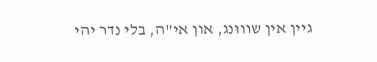גײן אין שװוּנג, און אי"ה, בלי נדר יהי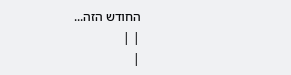החודש הזה...
| |
|